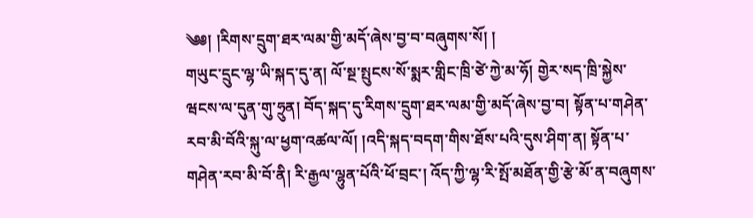༄༅། །རིགས་དྲུག་ཐར་ལམ་གྱི་མདོ་ཞེས་བྱ་བ་བཞུགས་སོ། །
གཡུང་དྲུང་ལྷ་ཡི་སྐད་དུ་ན། ལོ་སྔ་སྤུངས་སོ་སྨར་གླིང་ཁྲི་ཙེ་ཀྱེ་མ་ཧོ། གྱེར་སད་ཁྲི་སྐྱེས་ཝངས་ལ་དུན་གུ་ཧྲུན། བོད་སྐད་དུ་རིགས་དྲུག་ཐར་ལམ་གྱི་མདོ་ཞེས་བྱ་བ། སྟོན་པ་གཤེན་རབ་མི་བོའི་སྐུ་ལ་ཕྱག་འཚལ་ལོ། །འདི་སྐད་བདག་གིས་ཐོས་པའི་དུས་ཤིག་ན། སྟོན་པ་གཤེན་རབ་མི་བོ་ནི། རི་རྒྱལ་ལྷུན་པོའི་ཕོ་བྲང་། འོད་ཀྱི་ལྷ་རི་སྤོ་མཐོན་གྱི་རྩེ་མོ་ན་བཞུགས་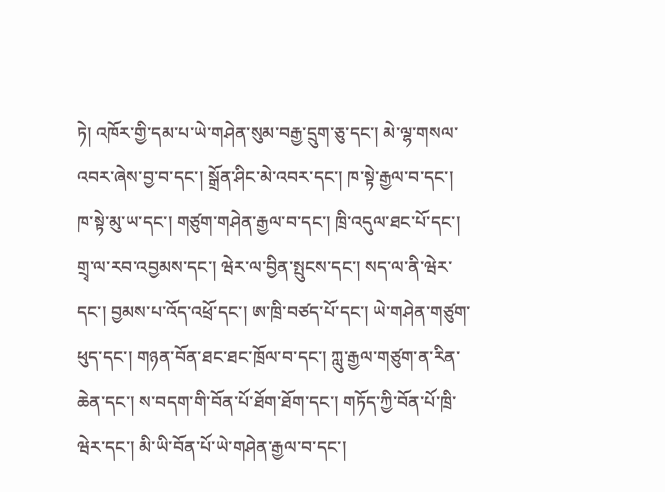ཏེ། འཁོར་གྱི་དམ་པ་ཡེ་གཤེན་སུམ་བརྒྱ་དྲུག་ཅུ་དང་། མེ་ལྷ་གསལ་འབར་ཞེས་བྱ་བ་དང་། སྒྲོན་ཤིང་མེ་འབར་དང་། ཁ་སྟེ་རྒྱལ་བ་དང་། ཁ་སྟེ་མུ་ཡ་དང་། གཙུག་གཤེན་རྒྱལ་བ་དང་། ཁྲི་འདུལ་ཐང་པོ་དང་། གྲྭ་ལ་རབ་འབྱམས་དང་། ཝེར་ལ་བྱིན་སྤུངས་དང་། སད་ལ་ནི་ཝེར་དང་། བྱམས་པ་འོད་འཕྲོ་དང་། ཨ་ཁྲི་བཙད་པོ་དང་། ཡེ་གཤེན་གཙུག་ཕུད་དང་། གཉན་བོན་ཐང་ཐང་ཁྲོལ་བ་དང་། ཀླུ་རྒྱལ་གཙུག་ན་རིན་ཆེན་དང་། ས་བདག་གི་བོན་པོ་ཐོག་ཐོག་དང་། གཏོད་ཀྱི་བོན་པོ་ཁྲི་ཝེར་དང་། མི་ཡི་བོན་པོ་ཡེ་གཤེན་རྒྱལ་བ་དང་།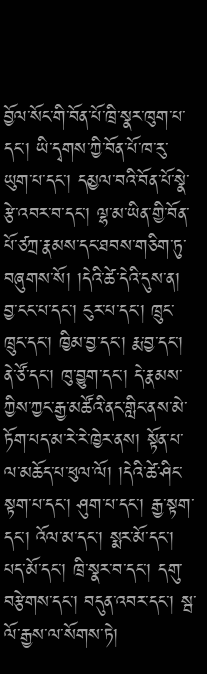བྱོལ་སོང་གི་བོན་པོ་ཁྲི་སྣར་ཁུག་པ་དང་། ཡི་དྭགས་ཀྱི་བོན་པོ་ཁ་རུ་ཡུག་པ་དང་། དམྱལ་བའི་བོན་པོ་སྣེ་རྩེ་འབར་བ་དང་། ལྷ་མ་ཡིན་གྱི་བོན་པོ་ཙཀྲ་རྣམས་དང་ཐབས་གཅིག་ཏུ་བཞུགས་སོ། །དེའི་ཚེ་དེའི་དུས་ན། བྱ་ངང་པ་དང་། ངུར་པ་དང་། ཁྲུང་ཁྲུང་དང་། ཁྱིམ་བྱ་དང་། རྨ་བྱ་དང་། ནེ་ཙོ་དང་། ཁུ་བྱུག་དང་། དེ་རྣམས་ཀྱིས་ཀྱང་རྒྱ་མཚོའི་ནང་གླིང་ནས་མེ་ཏོག་པད་མ་རེ་རེ་ཁྱེར་ནས། སྟོན་པ་ལ་མཆོད་པ་ཕུལ་ལོ། །དེའི་ཚེ་ཤིང་སྟག་པ་དང་། ཤུག་པ་དང་། རྒྱ་སྟག་དང་། འོལ་མ་དང་། སྨར་མོ་དང་། པད་མོ་དང་། ཁྲི་སྣར་བ་དང་། དགུ་བརྩེགས་དང་། བདུན་འབར་དང་། སྦ་ལོ་རྒྱས་ལ་སོགས་ཏེ།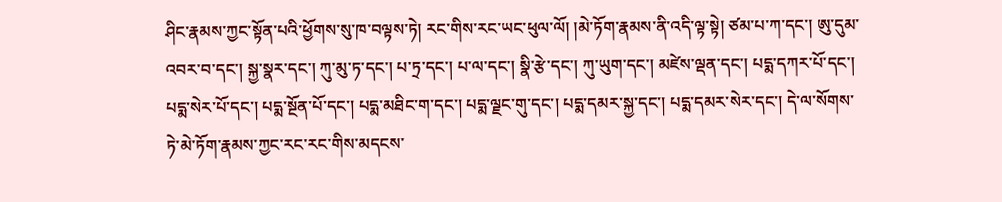ཤིང་རྣམས་ཀྱང་སྟོན་པའི་ཕྱོགས་སུ་ཁ་བལྟས་ཏེ། རང་གིས་རང་ཡང་ཕུལ་ལོ། །མེ་ཏོག་རྣམས་ནི་འདི་ལྟ་སྟེ། ཙམ་པ་ཀ་དང་། ཨུ་དུམ་འབར་བ་དང་། སྐྱ་སྣར་དང་། ཀུ་མུ་ཏ་དང་། པ་ཏྲ་དང་། པ་ལ་དང་། སྣི་རྩེ་དང་། ཀུ་ཡུག་དང་། མཛེས་ལྡན་དང་། པདྨ་དཀར་པོ་དང་། པདྨ་སེར་པོ་དང་། པདྨ་སྔོན་པོ་དང་། པདྨ་མཐིང་ག་དང་། པདྨ་ལྗང་གུ་དང་། པདྨ་དམར་སྐྱ་དང་། པདྨ་དམར་སེར་དང་། དེ་ལ་སོགས་ཏེ་མེ་ཏོག་རྣམས་ཀྱང་རང་རང་གིས་མདངས་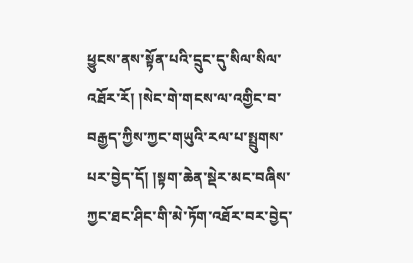ཕྱུངས་ནས་སྟོན་པའི་དྲུང་དུ་སིལ་སིལ་འཐོར་རོ། །སེང་གེ་གངས་ལ་འགྱིང་བ་བརྒྱད་ཀྱིས་ཀྱང་གཡུའི་རལ་པ་སྤྲུགས་པར་བྱེད་དོ། །སྟག་ཆེན་སྡེར་མང་བཞིས་ཀྱང་ཐང་ཤིང་གི་མེ་ཏོག་འཐོར་བར་བྱེད་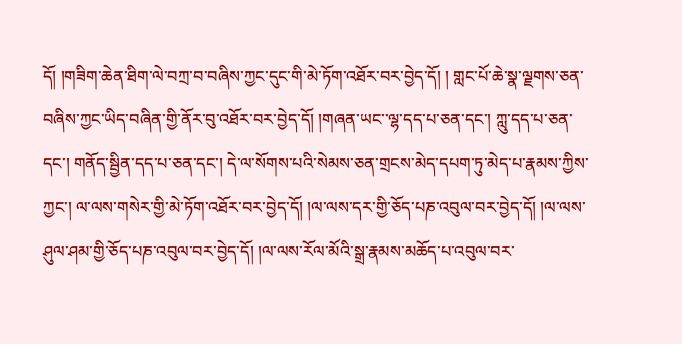དོ། །གཟིག་ཆེན་ཐིག་ལེ་བཀྲ་བ་བཞིས་ཀྱང་དུང་གི་མེ་ཏོག་འཐོར་བར་བྱེད་དོ། ། གླང་པོ་ཆེ་སྣ་ལྗགས་ཅན་བཞིས་ཀྱང་ཡིད་བཞིན་གྱི་ནོར་བུ་འཐོར་བར་བྱེད་དོ། །གཞན་ཡང་་ལྷ་དད་པ་ཅན་དང་། ཀླུ་དད་པ་ཅན་དང་། གནོད་སྦྱིན་དད་པ་ཅན་དང་། དེ་ལ་སོགས་པའི་སེམས་ཅན་གྲངས་མེད་དཔག་ཏུ་མེད་པ་རྣམས་ཀྱིས་ཀྱང་། ལ་ལས་གསེར་གྱི་མེ་ཏོག་འཐོར་བར་བྱེད་དོ། །ལ་ལས་དར་གྱི་ཅོད་པཎ་འབུལ་བར་བྱེད་དོ། །ལ་ལས་ཤུལ་ཤམ་གྱི་ཅོད་པཎ་འབུལ་བར་བྱེད་དོ། །ལ་ལས་རོལ་མོའི་སྒྲ་རྣམས་མཆོད་པ་འབུལ་བར་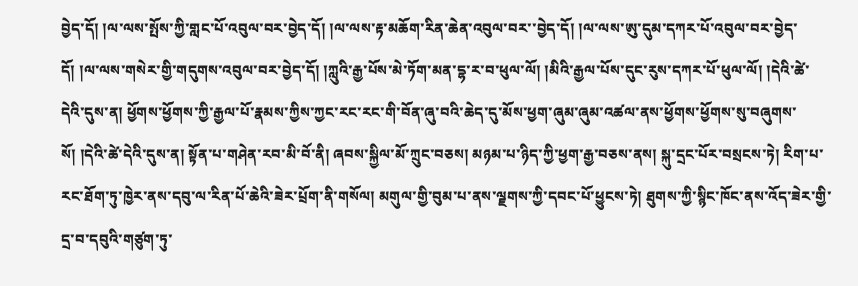བྱེད་དོ། །ལ་ལས་སྤོས་ཀྱི་གླང་པོ་འབུལ་བར་བྱེད་དོ། །ལ་ལས་རྟ་མཆོག་རིན་ཆེན་འབུལ་བར་་བྱེད་དོ། །ལ་ལས་ཨུ་དུམ་དཀར་པོ་འབུལ་བར་བྱེད་དོ། །ལ་ལས་གསེར་གྱི་གདུགས་འབུལ་བར་བྱེད་དོ། །ཀླུའི་རྒྱ་པོས་མེ་ཏོག་མན་དྷ་ར་བ་ཕུལ་ལོ། །མིའི་རྒྱལ་པོས་དུང་རུས་དཀར་པོ་ཕུལ་ལོ། །དེའི་ཚེ་དེའི་དུས་ན། ཕྱོགས་ཕྱོགས་ཀྱི་རྒྱལ་པོ་རྣམས་ཀྱིས་ཀྱང་རང་རང་གི་བོན་ཞུ་བའི་ཆེད་དུ་མོས་ཕྱག་ཞུམ་ཞུམ་འཚལ་ནས་ཕྱོགས་ཕྱོགས་སུ་བཞུགས་སོ། །དེའི་ཚེ་དེའི་དུས་ན། སྟོན་པ་གཤེན་རབ་མི་བོ་ནི། ཞབས་སྐྱིལ་མོ་ཀྲུང་བཅས། མཉམ་པ་ཉིད་ཀྱི་ཕྱག་རྒྱ་བཅས་ནས། སྐུ་དྲང་པོར་བསྲངས་ཏེ། རིག་པ་རང་ཐོག་ཏུ་ཁྱེར་ནས་དབུ་ལ་རིན་པོ་ཆེའི་ཟེར་པྲོག་ནི་གསོལ། མགུལ་གྱི་བུམ་པ་ནས་ལྗགས་ཀྱི་དབང་པོ་ཕྱུངས་ཏེ། ཐུགས་ཀྱི་སྙིང་ཁོང་ནས་འོད་ཟེར་གྱི་དྲ་བ་དབུའི་གཙུག་ཏུ་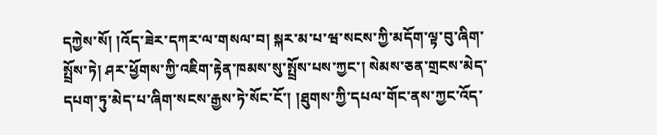དཀྱེས་སོ། །འོད་ཟེར་དཀར་ལ་གསལ་བ། སྐར་མ་པ་ཝ་སངས་ཀྱི་མདོག་ལྟ་བུ་ཞིག་སྤྲོས་ཏེ། ཤར་ཕྱོགས་ཀྱི་འཇིག་རྟེན་ཁམས་སུ་སྤྲོས་པས་ཀྱང་། སེམས་ཅན་གྲངས་མེད་དཔག་ཏུ་མེད་པ་ཞིག་སངས་རྒྱས་ཏེ་སོང་ངོ་། །ཐུགས་ཀྱི་དཔལ་གོང་ནས་ཀྱང་འོད་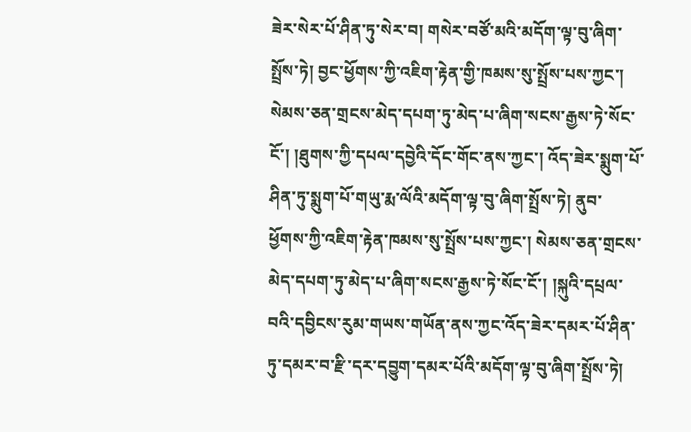ཟེར་སེར་པོ་ཤིན་ཏུ་སེར་བ། གསེར་བཙོ་མའི་མདོག་ལྟ་བུ་ཞིག་སྤྲོས་ཏེ། བྱང་ཕྱོགས་ཀྱི་འཇིག་རྟེན་གྱི་ཁམས་སུ་སྤྲོས་པས་ཀྱང་། སེམས་ཅན་གྲངས་མེད་དཔག་ཏུ་མེད་པ་ཞིག་སངས་རྒྱས་ཏེ་སོང་ངོ་། །ཐུགས་ཀྱི་དཔལ་དབྱེའི་དོང་གོང་ནས་ཀྱང་། འོད་ཟེར་སྨུག་པོ་ཤིན་ཏུ་སྨུག་པོ་གཡུ་རྨ་ལོའི་མདོག་ལྟ་བུ་ཞིག་སྤྲོས་ཏེ། ནུབ་ཕྱོགས་ཀྱི་འཇིག་རྟེན་ཁམས་སུ་སྤྲོས་པས་ཀྱང་། སེམས་ཅན་གྲངས་མེད་དཔག་ཏུ་མེད་པ་ཞིག་སངས་རྒྱས་ཏེ་སོང་ངོ་། །སྐུའི་དཔྲལ་བའི་དབྱིངས་རུམ་གཡས་གཡོན་ནས་ཀྱང་འོད་ཟེར་དམར་པོ་ཤིན་ཏུ་དམར་བ་རྫི་དར་དབྱུག་དམར་པོའི་མདོག་ལྟ་བུ་ཞིག་སྤྲོས་ཏེ།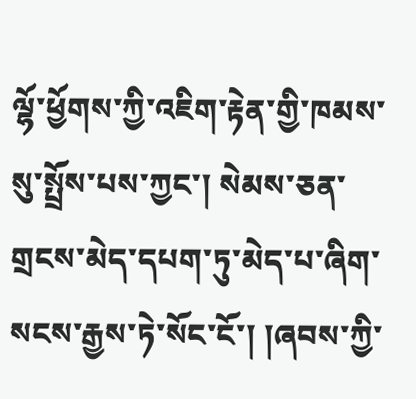ལྷོ་ཕྱོགས་ཀྱི་འཇིག་རྟེན་གྱི་ཁམས་སུ་སྤྲོས་པས་ཀྱང་། སེམས་ཅན་གྲངས་མེད་དཔག་ཏུ་མེད་པ་ཞིག་སངས་རྒྱས་ཏེ་སོང་ངོ་། །ཞབས་ཀྱི་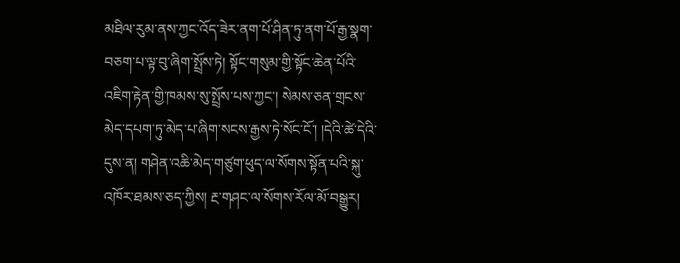མཐིལ་རུམ་ནས་ཀྱང་འོད་ཟེར་ནག་པོ་ཤིན་ཏུ་ནག་པོ་རྒྱ་སྣག་བཅག་པ་ལྟ་བུ་ཞིག་སྤྲོས་ཏེ། སྟོང་གསུམ་གྱི་སྟོང་ཆེན་པོའི་འཇིག་རྟེན་གྱི་ཁམས་སུ་སྤྲོས་པས་ཀྱང་། སེམས་ཅན་གྲངས་མེད་དཔག་ཏུ་མེད་པ་ཞིག་སངས་རྒྱས་ཏེ་སོང་ངོ་། །དེའི་ཚེ་དེའི་དུས་ན། གཤེན་འཆི་མེད་གཙུག་ཕུད་ལ་སོགས་སྟོན་པའི་སྐུ་འཁོར་ཐམས་ཅད་ཀྱིས། རྔ་གཤང་ལ་སོགས་རོལ་མོ་བསྒྱུར།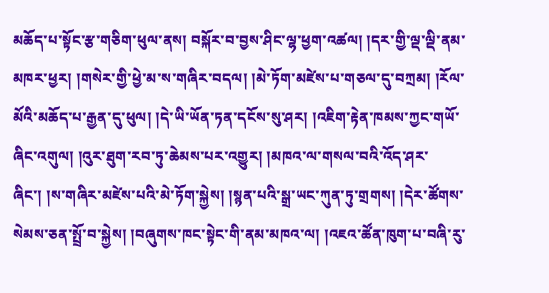མཆོད་པ་སྟོང་རྩ་གཅིག་ཕུལ་ནས། བསྐོར་བ་བྱས་ཤིང་ལྷ་ཕྱག་འཚལ། །དར་གྱི་ལྡ་ལྡི་ནམ་མཁར་ཕྱར། །གསེར་གྱི་ཕྱེ་མ་ས་གཞིར་བདལ། །མེ་ཏོག་མཛེས་པ་གཅལ་དུ་བཀྲམ། །རོལ་མོའི་མཆོད་པ་རྒྱན་དུ་ཕུལ། །དེ་ཡི་ཡོན་ཏན་དངོས་སུ་ཤར། །འཇིག་རྟེན་ཁམས་ཀྱང་གཡོ་ཞིང་འགུལ། །འུར་ཐུག་རབ་ཏུ་ཆེམས་པར་འགྱུར། །མཁའ་ལ་གསལ་བའི་འོད་ཤར་ཞིང་། །ས་གཞིར་མཛེས་པའི་མེ་ཏོག་སྐྱེས། །སྙན་པའི་སྒྲ་ཡང་ཀུན་ཏུ་གྲགས། །དེར་ཚོགས་སེམས་ཅན་སྤྲོ་བ་སྐྱེས། །བཞུགས་ཁང་སྟེང་གི་ནམ་མཁའ་ལ། །འཇའ་ཚོན་ཁུག་པ་བཞི་རུ་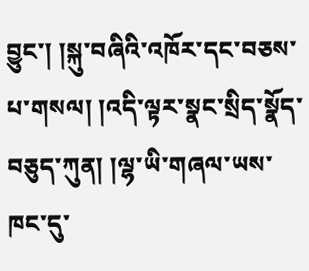བྱུང་། །སྐུ་བཞིའི་འཁོར་དང་བཅས་པ་གསལ། །འདི་ལྟར་སྣང་སྲིད་སྣོད་བཅུད་ཀུན། །ལྷ་ཡི་གཞལ་ཡས་ཁང་དུ་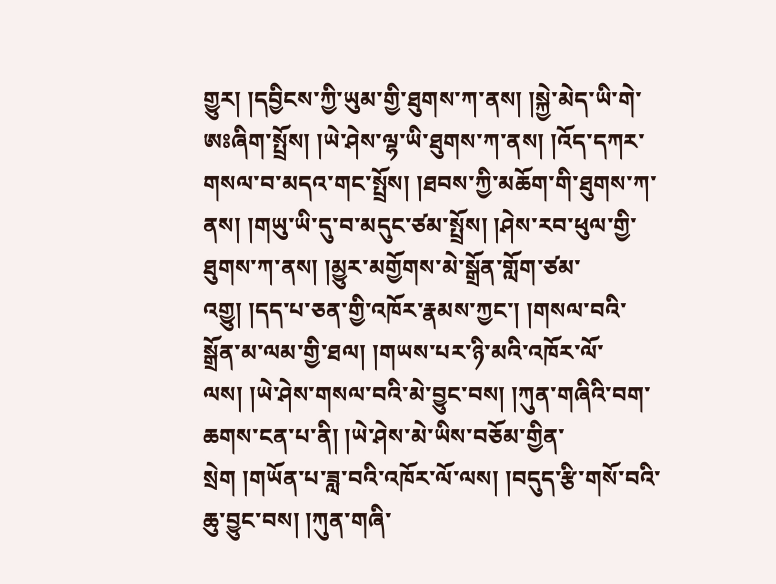གྱུར། །དབྱིངས་ཀྱི་ཡུམ་གྱི་ཐུགས་ཀ་ནས། །སྐྱེ་མེད་ཡི་གེ་ཨཿཞིག་སྤྲོས། །ཡེ་ཤེས་ལྷ་ཡི་ཐུགས་ཀ་ནས། །འོད་དཀར་གསལ་བ་མདའ་གང་སྤྲོས། །ཐབས་ཀྱི་མཆོག་གི་ཐུགས་ཀ་ནས། །གཡུ་ཡི་དུ་བ་མདུང་ཙམ་སྤྲོས། །ཤེས་རབ་ཕུལ་གྱི་ཐུགས་ཀ་ནས། །མྱུར་མགྱོགས་མེ་སྒྲོན་གློག་ཙམ་འགྱུ། །དད་པ་ཅན་གྱི་འཁོར་རྣམས་ཀྱང་། །གསལ་བའི་སྒྲོན་མ་ལམ་གྱི་ཐལ། །གཡས་པར་ཉི་མའི་འཁོར་ལོ་ལས། །ཡེ་ཤེས་གསལ་བའི་མེ་བྱུང་བས། །ཀུན་གཞིའི་བག་ཆགས་ངན་པ་ནི། །ཡེ་ཤེས་མེ་ཡིས་བཅོམ་གྱིན་སྲེག །གཡོན་པ་ཟླ་བའི་འཁོར་ལོ་ལས། །བདུད་རྩི་གསོ་བའི་ཆུ་བྱུང་བས། །ཀུན་གཞི་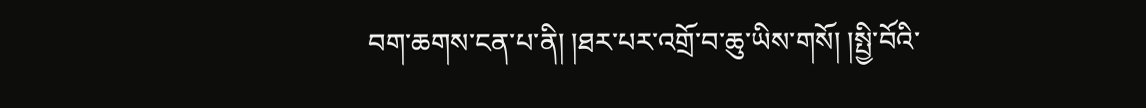བག་ཆགས་ངན་པ་ནི། །ཐར་པར་འགྲོ་བ་ཆུ་ཡིས་གསོ། །སྤྱི་བོའི་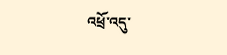འཕྲོ་འདུ་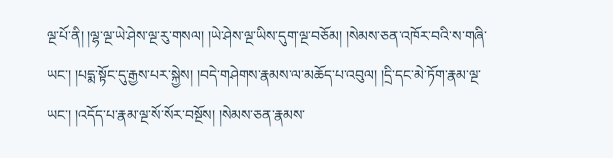ལྔ་པོ་ནི། །ལྷ་ལྔ་ཡེ་ཤེས་ལྔ་རུ་གསལ། །ཡེ་ཤེས་ལྔ་ཡིས་དུག་ལྔ་བཅོམ། །སེམས་ཅན་འཁོར་བའི་ས་གཞི་ཡང་། །པདྨ་སྟོང་དུ་རྒྱས་པར་སྐྱེས། །བདེ་གཤེགས་རྣམས་ལ་མཆོད་པ་འབུལ། །དྲི་དང་མེ་ཏོག་རྣམ་ལྔ་ཡང་། །འདོད་པ་རྣམ་ལྔ་སོ་སོར་བསྔོས། །སེམས་ཅན་རྣམས་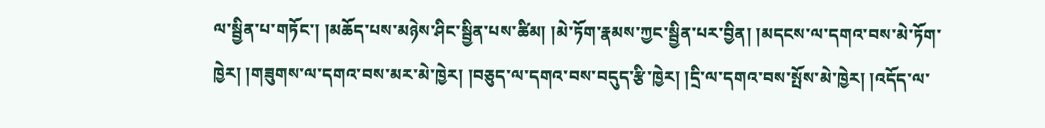ལ་སྦྱིན་པ་གཏོང་། །མཆོད་པས་མཉེས་ཤིང་སྦྱིན་པས་ཚིམ། །མེ་ཏོག་རྣམས་ཀྱང་སྦྱིན་པར་བྱིན། །མདངས་ལ་དགའ་བས་མེ་ཏོག་ཁྱེར། །གཟུགས་ལ་དགའ་བས་མར་མེ་ཁྱེར། །བཅུད་ལ་དགའ་བས་བདུད་རྩི་ཁྱེར། །དྲི་ལ་དགའ་བས་སྤོས་མེ་ཁྱེར། །འདོད་ལ་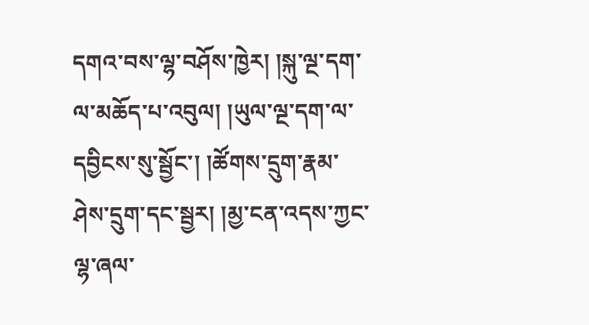དགའ་བས་ལྷ་བཤོས་ཁྱེར། །སྐུ་ལྔ་དག་ལ་མཆོད་པ་འབུལ། །ཡུལ་ལྔ་དག་ལ་དབྱིངས་སུ་སྦྱོང་། །ཚོགས་དྲུག་རྣམ་ཤེས་དྲུག་དང་སྦྱར། །མྱ་ངན་འདས་ཀྱང་ལྷ་ཞལ་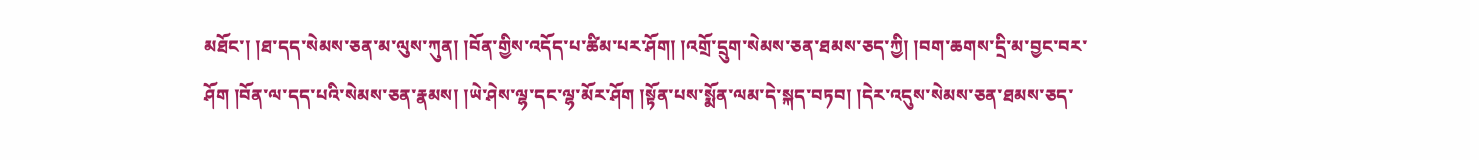མཐོང་། །ཐ་དད་སེམས་ཅན་མ་ལུས་ཀུན། །བོན་གྱིས་འདོད་པ་ཚིམ་པར་ཤོག། །འགྲོ་དྲུག་སེམས་ཅན་ཐམས་ཅད་ཀྱི། །བག་ཆགས་དྲི་མ་བྱང་བར་ཤོག །བོན་ལ་དད་པའི་སེམས་ཅན་རྣམས། །ཡེ་ཤེས་ལྷ་དང་ལྷ་མོར་ཤོག །སྟོན་པས་སྨོན་ལམ་དེ་སྐད་བཏབ། །དེར་འདུས་སེམས་ཅན་ཐམས་ཅད་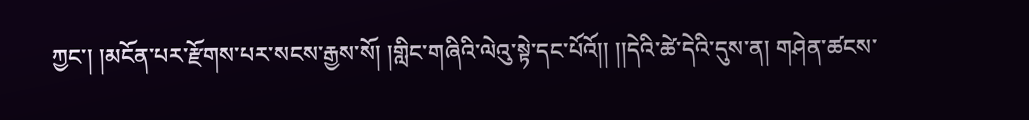ཀྱང་། །མངོན་པར་རྫོགས་པར་སངས་རྒྱས་སོ། །གླིང་གཞིའི་ལེའུ་སྟེ་དང་པོའོ།། །།དེའི་ཚེ་དེའི་དུས་ན། གཤེན་ཚངས་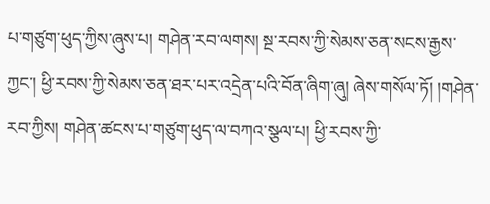པ་གཙུག་ཕུད་ཀྱིས་ཞུས་པ། གཤེན་རབ་ལགས། སྔ་རབས་ཀྱི་སེམས་ཅན་སངས་རྒྱས་ཀྱང་། ཕྱི་རབས་ཀྱི་སེམས་ཅན་ཐར་པར་འདྲེན་པའི་བོན་ཞིག་ཞུ། ཞེས་གསོལ་ཏོ། །གཤེན་རབ་ཀྱིས། གཤེན་ཚངས་པ་གཙུག་ཕུད་ལ་བཀའ་སྩལ་པ། ཕྱི་རབས་ཀྱི་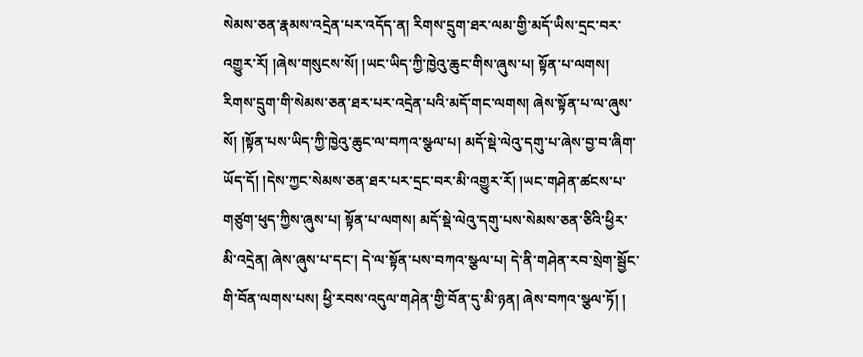སེམས་ཅན་རྣམས་འདྲེན་པར་འདོད་ན། རིགས་དྲུག་ཐར་ལམ་གྱི་མདོ་ཡིས་དྲང་བར་འགྱུར་རོ། །ཞེས་གསུངས་སོ། །ཡང་ཡིད་ཀྱི་ཁྱེའུ་ཆུང་གིས་ཞུས་པ། སྟོན་པ་ལགས། རིགས་དྲུག་གི་སེམས་ཅན་ཐར་པར་འདྲེན་པའི་མདོ་གང་ལགས། ཞེས་སྟོན་པ་ལ་ཞུས་སོ། །སྟོན་པས་ཡིད་ཀྱི་ཁྱེའུ་ཆུང་ལ་བཀའ་སྩལ་པ། མདོ་སྡེ་ལེའུ་དགུ་པ་ཞེས་བྱ་བ་ཞིག་ཡོད་དོ། །དེས་ཀྱང་སེམས་ཅན་ཐར་པར་དྲང་བར་མི་འགྱུར་རོ། །ཡང་གཤེན་ཚངས་པ་གཙུག་ཕུད་ཀྱིས་ཞུས་པ། སྟོན་པ་ལགས། མདོ་སྡེ་ལེའུ་དགུ་པས་སེམས་ཅན་ཅིའི་ཕྱིར་མི་འདྲེན། ཞེས་ཞུས་པ་དང་། དེ་ལ་སྟོན་པས་བཀའ་སྩལ་པ། དེ་ནི་གཤེན་རབ་སྲེག་སྦྱོང་གི་བོན་ལགས་པས། ཕྱི་རབས་འདུལ་གཤེན་གྱི་བོན་དུ་མི་ཉན། ཞེས་བཀའ་སྩལ་ཏོ། །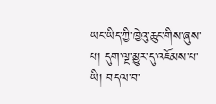ཡང་ཡིད་ཀྱི་ཁྱེའུ་ཆུང་གིས་ཞུས་པ། དུག་ལྔ་མྱུར་དུ་འཇོམས་པ་ཡི། བདལ་བ་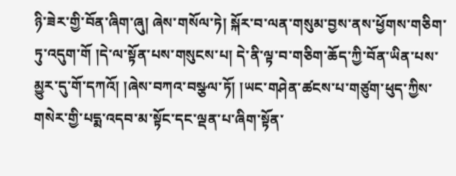ཉི་ཟེར་གྱི་བོན་ཞིག་ཞུ། ཞེས་གསོལ་ཏེ། སྐོར་བ་ལན་གསུམ་བྱས་ནས་ཕྱོགས་གཅིག་ཏུ་འདུག་གོ །དེ་ལ་སྟོན་པས་གསུངས་པ། དེ་ནི་ལྟ་བ་གཅིག་ཆོད་ཀྱི་བོན་ཡིན་པས་མྱུར་དུ་གོ་དཀའོ། །ཞེས་བཀའ་བསྩལ་ཏོ། །ཡང་གཤེན་ཚངས་པ་གཙུག་ཕུད་ཀྱིས་གསེར་གྱི་པདྨ་འདབ་མ་སྟོང་དང་ལྡན་པ་ཞིག་སྟོན་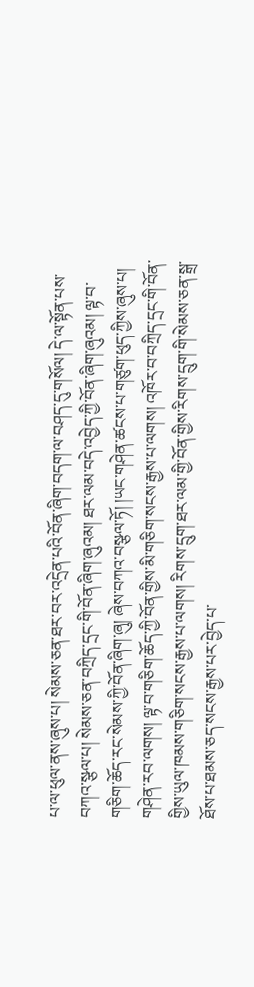པ་ལ་ཕུལ་ནས་ཞུས་པ། སེམས་ཅན་ཐར་བར་འདྲེན་པའི་བོན་ཞིག་བདག་ལ་བཤད་དུ་གསོལ། དེ་ལ་སྟོན་པས་བཀའ་སྩལ་པ། སེམས་ཅན་བཀྲིད་དྲང་གི་བོན་ཞིག་ཞུའམ། ཐར་ལམ་བདེ་འབྱེད་ཀྱི་བོན་ཞིག་ཞུའམ། ལྟ་བ་གཅིག་ཆོད་རང་སེམས་ཀྱི་བོན་ཞིག་ཞུ། ཞེས་བཀའ་བསྩལ་ཏོ། །ཡང་གཤེན་ཚངས་པ་གཙུག་ཕུད་ཀྱིས་ཞུས་པ། གཤེན་རབ་ལགས། ལྟ་བ་གཅིག་ཆོད་ཀྱི་བོན་གྱིས་མི་གཅིག་སངས་རྒྱས་པ་ལགས། འཁོར་བ་བཀྲིད་དྲང་གི་བོན་གྱིས་ཡུལ་ཁམས་གཅིག་སངས་རྒྱས་པ་ལགས། རིགས་དྲུག་ཐར་ལམ་གྱི་བོན་གྱིས་རིགས་དྲུག་གི་སེམས་ཅན་སྒྲ་ཐོས་པ་ཐམས་ཅད་སངས་རྒྱས་པར་བྱེད་པ་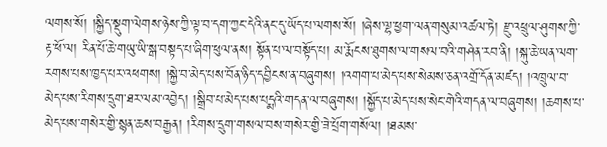ལགས་སོ། །སྐྱིད་སྡུག་ལེགས་ཉེས་ཀྱི་ལྟ་བ་དག་ཀྱང་དེའི་ནང་དུ་ཡོད་པ་ལགས་སོ། །ཞེས་ལྷ་ཕྱག་ལན་གསུམ་འཚལ་ཏེ། རྫུ་འཕྲུལ་ཤུགས་ཀྱི་རྟ་ཕོ་ལ། རིན་པོ་ཆེ་གཡུ་ཡི་སྒ་བསྟད་པ་ཞིག་ཕུལ་ནས། སྟོན་པ་ལ་བསྟོད་པ། མ་རྨོངས་ཐུགས་ལ་གསལ་བའི་གཤེན་རབ་ནི། །སྐུ་ཆེ་ཡན་ལག་རགས་པས་ཁྱད་པར་འཕགས། །སྐྱེ་བ་མེད་པས་བོན་ཉིད་དབྱིངས་ན་བཞུགས། །འགག་པ་མེད་པས་སེམས་ཅན་འགྲོ་དོན་མཛད། །འཁྲུལ་བ་མེད་པས་རིགས་དྲུག་ཐར་ལམ་འབྱེད། །སྒྲིབ་པ་མེད་པས་པདྨའི་གདན་ལ་བཞུགས། །སྐྱོད་པ་མེད་པས་སེང་གེའི་གདན་ལ་བཞུགས། །ཆགས་པ་མེད་པས་གསེར་གྱི་སྙན་ཆས་བརྒྱན། །རིགས་དྲུག་གསལ་བས་གསེར་གྱི་ཟེ་པྲོག་གསོལ། །ཐམས་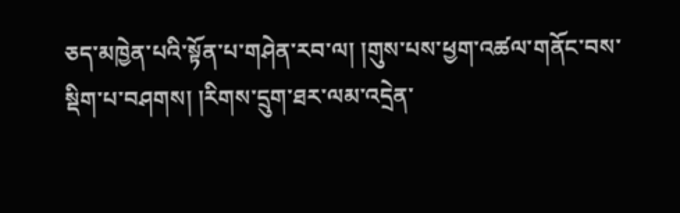ཅད་མཁྱེན་པའི་སྟོན་པ་གཤེན་རབ་ལ། །གུས་པས་ཕྱག་འཚལ་གནོང་བས་སྡིག་པ་བཤགས། །རིགས་དྲུག་ཐར་ལམ་འདྲེན་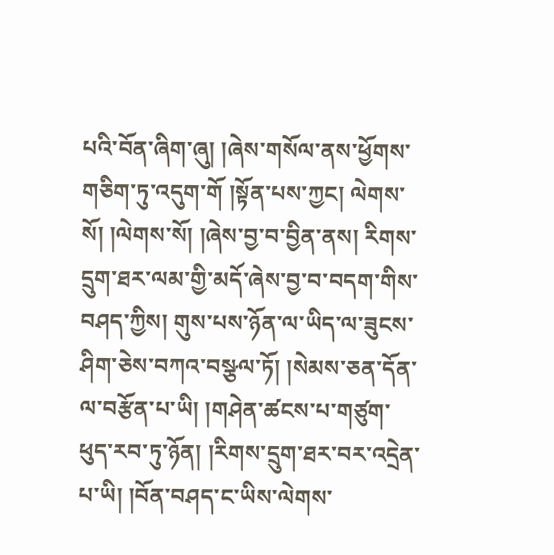པའི་བོན་ཞིག་ཞུ། །ཞེས་གསོལ་ནས་ཕྱོགས་གཅིག་ཏུ་འདུག་གོ །སྟོན་པས་ཀྱང། ལེགས་སོ། །ལེགས་སོ། །ཞེས་བྱ་བ་བྱིན་ནས། རིགས་དྲུག་ཐར་ལམ་གྱི་མདོ་ཞེས་བྱ་བ་བདག་གིས་བཤད་ཀྱིས། གུས་པས་ཉོན་ལ་ཡིད་ལ་ཟུངས་ཤིག་ཅེས་བཀའ་བསྩལ་ཏོ། །སེམས་ཅན་དོན་ལ་བརྩོན་པ་ཡི། །གཤེན་ཚངས་པ་གཙུག་ཕུད་རབ་ཏུ་ཉོན། །རིགས་དྲུག་ཐར་བར་འདྲེན་པ་ཡི། །བོན་བཤད་ང་ཡིས་ལེགས་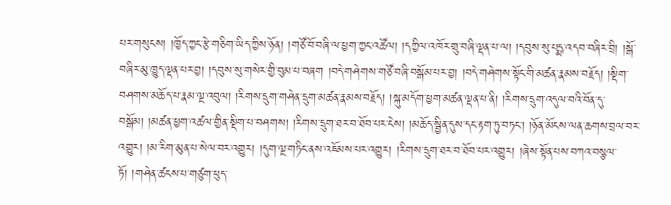པར་གསུངས། །ཁྱོད་ཀྱང་རྩེ་གཅིག་ཡིད་ཀྱིས་ཉོན། །གཙོ་བོ་བཞི་ལ་ཕྱག་ཀྱང་འཚོལ། །དཀྱིལ་འཁོར་གྲུ་བཞི་ལྡན་པ་ལ། །དབུས་སུ་པདྨ་འདབ་བཞིར་བྲི། །སྒོ་བཞིར་མུ་ཁྱུད་ལྡན་པར་བྱ། །དབུས་སུ་གསེར་གྱི་བུམ་པ་བཞག །བདེ་གཤེགས་གཙོ་བཞི་བསྒོམ་པར་བྱ། །བདེ་གཤེགས་སྟོང་གི་མཚན་རྣམས་བརྗོད། །སྡིག་བཤགས་མཆོད་པ་རྣམ་ལྔ་འབུལ། །རིགས་དྲུག་གཤེན་དྲུག་མཚན་རྣམས་བརྗོད། །སྐུ་མདོག་ཕྱག་མཚན་ལྡན་པ་ནི། །རིགས་དྲུག་འདུལ་བའི་བོན་དུ་བསྒོམ། །མཚན་ཕྱག་འཚལ་གྱིན་སྡིག་པ་བཤགས། །རིགས་དྲུག་ཐར་བ་ཐོབ་པར་ངེས། །མཆོད་སྦྱིན་དུས་དང་རྟག་ཏུ་བཏང་། །ཉོན་མོངས་ལན་ཆགས་བྲལ་བར་འགྱུར། །མ་རིག་མུན་པ་སེལ་བར་འགྱུར། །དུག་ལྔ་གཏིང་ནས་འཇོམས་པར་འགྱུར། །རིགས་དྲུག་ཐར་བ་ཐོབ་པར་འགྱུར། །ཞེས་སྟོན་པས་བཀའ་བསྩལ་ཏོ། །གཤེན་ཚངས་པ་གཙུག་ཕུད་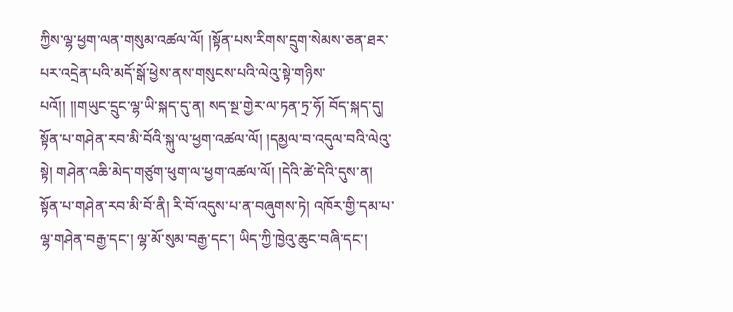ཀྱིས་ལྷ་ཕྱག་ལན་གསུམ་འཚལ་ལོ། །སྟོན་པས་རིགས་དྲུག་སེམས་ཅན་ཐར་པར་འདྲེན་པའི་མདོ་སྒོ་ཕྱེས་ནས་གསུངས་པའི་ལེའུ་སྟེ་གཉིས་པའོ།། །།གཡུང་དྲུང་ལྷ་ཡི་སྐད་དུ་ན། སད་སྔ་གྱེར་ལ་ཏན་ཏྲ་ཧོ། བོད་སྐད་དུ། སྟོན་པ་གཤེན་རབ་མི་བོའི་སྐུ་ལ་ཕྱག་འཚལ་ལོ། །དམྱལ་བ་འདུལ་བའི་ལེའུ་སྟེ། གཤེན་འཆི་མེད་གཙུག་ཕུག་ལ་ཕྱག་འཚལ་ལོ། །དེའི་ཚེ་དེའི་དུས་ན། སྟོན་པ་གཤེན་རབ་མི་བོ་ནི། རི་བོ་འདུས་པ་ན་བཞུགས་ཏེ། འཁོར་གྱི་དམ་པ་ལྷ་གཤེན་བརྒྱ་དང་། ལྷ་མོ་སུམ་བརྒྱ་དང་། ཡིད་ཀྱི་ཁྱེའུ་ཆུང་བཞི་དང་།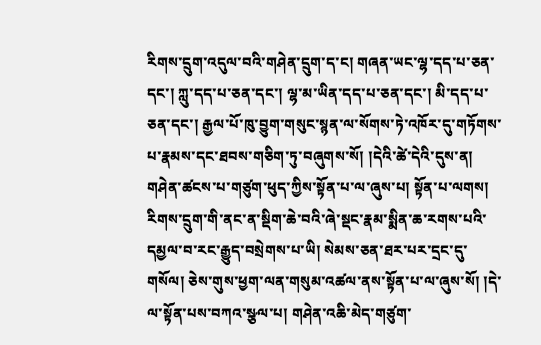རིགས་དྲུག་འདུལ་བའི་གཤེན་དྲུག་ད་ང། གཞན་ཡང་ལྷ་དད་པ་ཅན་དང་། ཀླུ་དད་པ་ཅན་དང་། ལྷ་མ་ཡིན་དད་པ་ཅན་དང་། མི་དད་པ་ཅན་དང་། རྒྱལ་པོ་ཁུ་བྱུག་གསུང་སྙན་ལ་སོགས་ཏེ་འཁོར་དུ་གཏོགས་པ་རྣམས་དང་ཐབས་གཅིག་ཏུ་བཞུགས་སོ། །དེའི་ཚེ་དེའི་དུས་ན། གཤེན་ཚངས་པ་གཙུག་ཕུད་ཀྱིས་སྟོན་པ་ལ་ཞུས་པ། སྟོན་པ་ལགས། རིགས་དྲུག་གི་ནང་ན་སྡིག་ཆེ་བའི་ཞེ་སྡང་རྣམ་སྨིན་ཆ་རགས་པའི་དམྱལ་བ་རང་རྒྱུད་བསྲེགས་པ་ཡི། སེམས་ཅན་ཐར་པར་དྲང་དུ་གསོལ། ཅེས་གུས་ཕྱག་ལན་གསུམ་འཚལ་ནས་སྟོན་པ་ལ་ཞུས་སོ། །དེ་ལ་སྟོན་པས་བཀའ་སྩལ་པ། གཤེན་འཆི་མེད་གཙུག་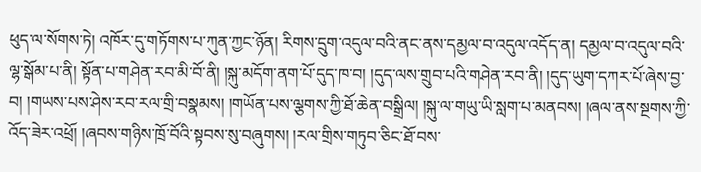ཕུད་ལ་སོགས་ཏེ། འཁོར་དུ་གཏོགས་པ་ཀུན་ཀྱང་ཉོན། རིགས་དྲུག་འདུལ་བའི་ནང་ནས་དམྱལ་བ་འདུལ་འདོད་ན། དམྱལ་བ་འདུལ་བའི་ལྷ་སྒོམ་པ་ནི། སྟོན་པ་གཤེན་རབ་མི་བོ་ནི། །སྐུ་མདོག་ནག་པོ་དུད་ཁ་བ། །དུད་ལས་གྲུབ་པའི་གཤེན་རབ་ནི། །དུད་ཡུག་དཀར་པོ་ཞེས་བྱ་བ། །གཡས་པས་ཤེས་རབ་རལ་གྲི་བསྣམས། །གཡོན་པས་ལྕགས་ཀྱི་ཐོ་ཆེན་བསྒྲིལ། །སྐུ་ལ་གཡུ་ཡི་སླག་པ་མནབས། །ཞལ་ནས་སྔགས་ཀྱི་འོད་ཟེར་འཕྲོ། །ཞབས་གཉིས་ཁྲོ་བོའི་སྟབས་སུ་བཞུགས། །རལ་གྲིས་གཏུབ་ཅིང་ཐོ་བས་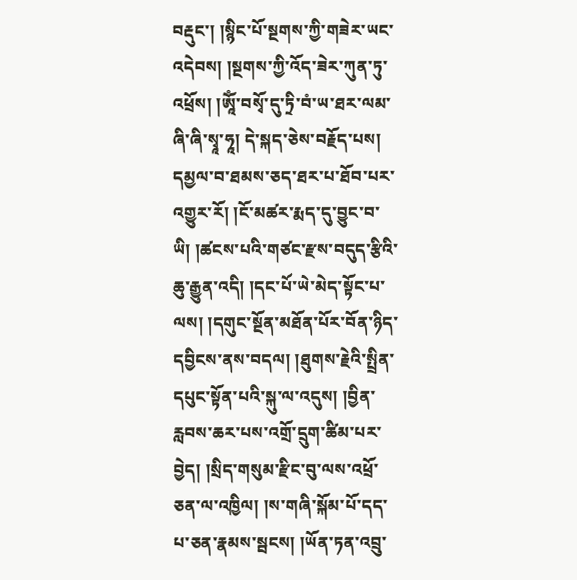བརྡུང་། །སྙིང་པོ་སྔགས་ཀྱི་གཟེར་ཡང་འདེབས། །སྔགས་ཀྱི་འོད་ཟེར་ཀུན་ཏུ་འཕྲོས། །ཨཱོཾ་བསྭོ་དུ་ཏྲི་བཾ་ཡ་ཐར་ལམ་ཞི་ཞི་སྭཱ་ཧཱ། དེ་སྐད་ཅེས་བརྗོད་པས། དམྱལ་བ་ཐམས་ཅད་ཐར་པ་ཐོབ་པར་འགྱུར་རོ། །ངོ་མཚར་རྨད་དུ་བྱུང་བ་ཡི། །ཚངས་པའི་གཙང་རྫས་བདུད་རྩིའི་ཆུ་རྒྱུན་འདི། །དང་པོ་ཡེ་མེད་སྟོང་པ་ལས། །དགུང་སྔོན་མཐོན་པོར་བོན་ཉིད་དབྱིངས་ནས་བདལ། །ཐུགས་རྗེའི་སྤྲིན་དཔུང་སྟོན་པའི་སྐུ་ལ་འདུས། །བྱིན་རླབས་ཆར་པས་འགྲོ་དྲུག་ཚིམ་པར་བྱེད། །སྲིད་གསུམ་རྫིང་བུ་ལས་འཕྲོ་ཅན་ལ་འཁྱིལ། །ས་གཞི་སྐོམ་པོ་དད་པ་ཅན་རྣམས་སྦངས། །ཡོན་ཏན་འབྲུ་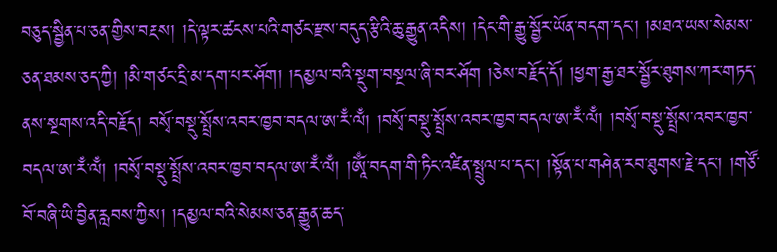བཅུད་སྦྱིན་པ་ཅན་གྱིས་བརྔས། །དེ་ལྟར་ཚངས་པའི་གཙང་རྫས་བདུད་རྩིའི་ཆུ་རྒྱུན་འདིས། །དེང་གི་རྒྱུ་སྦྱོར་ཡོན་བདག་དང་། །མཐའ་ཡས་སེམས་ཅན་ཐམས་ཅད་ཀྱི། །མི་གཙང་དྲི་མ་དག་པར་ཤོག། །དམྱལ་བའི་སྡུག་བསྔལ་ཞི་བར་ཤོག །ཅེས་བརྗོད་དོ། །ཕྱག་རྒྱ་ཐར་སྦྱོར་ཐུགས་ཀར་གཏད་ནས་སྔགས་འདི་བརྗོད། བསྭོ་བསྡུ་སྤྲོས་འབར་ཁྱབ་བདལ་ཨ་རྃ་ལྃ། །བསྭོ་བསྡུ་སྤྲོས་འབར་ཁྱབ་བདལ་ཨ་རྃ་ལྃ། །བསྭོ་བསྡུ་སྤྲོས་འབར་ཁྱབ་བདལ་ཨ་རྃ་ལྃ། །བསྭོ་བསྡུ་སྤྲོས་འབར་ཁྱབ་བདལ་ཨ་རྃ་ལྃ། །ཨཱོྃ་བདག་གི་ཏིང་འཛིན་སྤྲུལ་པ་དང་། །སྟོན་པ་གཤེན་རབ་ཐུགས་རྗེ་དང་། །གཙོ་བོ་བཞི་ཡི་བྱིན་རླབས་ཀྱིས། །དམྱལ་བའི་སེམས་ཅན་རྒྱུན་ཆད་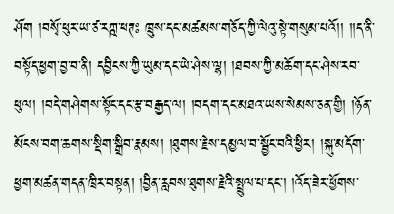ཤོག །བསྭོ་ཕུར་ཡ་ཙ་རཀྵ་ཕཊཿ ཁྲུས་དང་མཚམས་གཅོད་ཀྱི་ལེའུ་སྟེ་གསུམ་པའོ།། །།ད་ནི་བསྟོད་ཕྱག་བྱ་བ་ནི། དབྱིངས་ཀྱི་ཡུམ་དང་ཡེ་ཤེས་ལྷ། །ཐབས་ཀྱི་མཆོག་དང་ཤེས་རབ་ཕུལ། །བདེ་གཤེགས་སྟོང་དང་རྩ་བརྒྱད་ལ། །བདག་དང་མཐའ་ཡས་སེམས་ཅན་གྱི། །ཉོན་མོངས་བག་ཆགས་སྡིག་སྒྲིབ་རྣམས། །ཐུགས་རྗེས་དམྱལ་བ་སྦྱོང་བའི་ཕྱིར། །སྐུ་མདོག་ཕྱག་མཚན་གདན་ཁྲིར་བསྟན། །བྱིན་རླབས་ཐུགས་རྗེའི་སྤྲུལ་པ་དང་། །འོད་ཟེར་ཕྱོགས་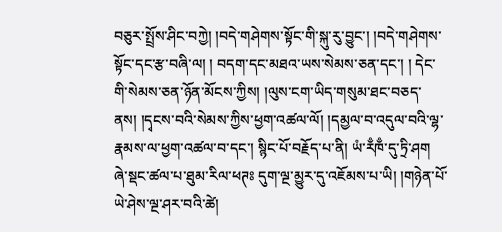བཅུར་སྤྲོས་ཤིང་བཀྱེ། །བདེ་གཤེགས་སྟོང་གི་སྐུ་རུ་བྱུང་། །བདེ་གཤེགས་སྟོང་དང་རྩ་བཞི་ལ། ། བདག་དང་མཐའ་ཡས་སེམས་ཅན་དང་། ། དེང་གི་སེམས་ཅན་ཉོན་མོངས་ཀྱིས། །ལུས་ངག་ཡིད་གསུམ་ཐང་བཅད་ནས། །དྭངས་བའི་སེམས་ཀྱིས་ཕྱག་འཚལ་ལོ། །དམྱལ་བ་འདུལ་བའི་ལྷ་རྣམས་ལ་ཕྱག་འཚལ་བ་དང་། སྙིང་པོ་བརྗོད་པ་ནི། ཡཾ་རྃཁྃ་དུ་ཏྲི་ཤག ཞེ་སྡང་ཚལ་པ་ཐུམ་རིལ་ཕཊཿ དུག་ལྔ་མྱུར་དུ་འཇོམས་པ་ཡི། །གཉེན་པོ་ཡེ་ཤེས་ལྔ་ཤར་བའི་ཚེ།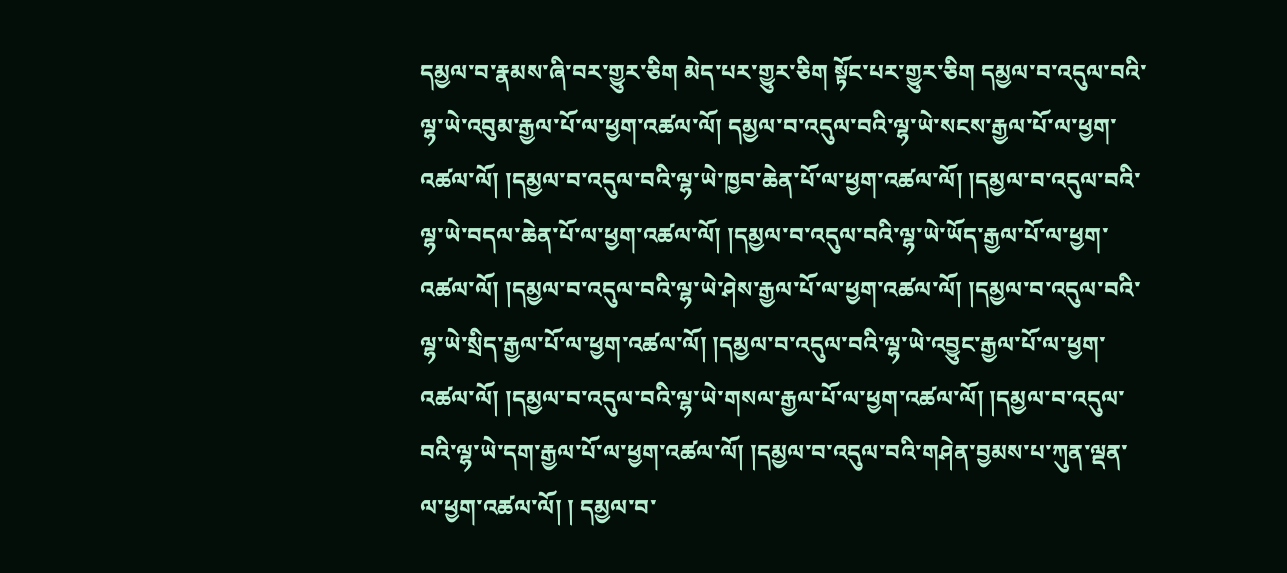དམྱལ་བ་རྣམས་ཞི་བར་གྱུར་ཅིག མེད་པར་གྱུར་ཅིག སྟོང་པར་གྱུར་ཅིག དམྱལ་བ་འདུལ་བའི་ལྷ་ཡེ་འབུམ་རྒྱལ་པོ་ལ་ཕྱག་འཚལ་ལོ། དམྱལ་བ་འདུལ་བའི་ལྷ་ཡེ་སངས་རྒྱལ་པོ་ལ་ཕྱག་འཚལ་ལོ། །དམྱལ་བ་འདུལ་བའི་ལྷ་ཡེ་ཁྱབ་ཆེན་པོ་ལ་ཕྱག་འཚལ་ལོ། །དམྱལ་བ་འདུལ་བའི་ལྷ་ཡེ་བདལ་ཆེན་པོ་ལ་ཕྱག་འཚལ་ལོ། །དམྱལ་བ་འདུལ་བའི་ལྷ་ཡེ་ཡོད་རྒྱལ་པོ་ལ་ཕྱག་འཚལ་ལོ། །དམྱལ་བ་འདུལ་བའི་ལྷ་ཡེ་ཤེས་རྒྱལ་པོ་ལ་ཕྱག་འཚལ་ལོ། །དམྱལ་བ་འདུལ་བའི་ལྷ་ཡེ་སྲིད་རྒྱལ་པོ་ལ་ཕྱག་འཚལ་ལོ། །དམྱལ་བ་འདུལ་བའི་ལྷ་ཡེ་འབྱུང་རྒྱལ་པོ་ལ་ཕྱག་འཚལ་ལོ། །དམྱལ་བ་འདུལ་བའི་ལྷ་ཡེ་གསལ་རྒྱལ་པོ་ལ་ཕྱག་འཚལ་ལོ། །དམྱལ་བ་འདུལ་བའི་ལྷ་ཡེ་དག་རྒྱལ་པོ་ལ་ཕྱག་འཚལ་ལོ། །དམྱལ་བ་འདུལ་བའི་གཤེན་བྱམས་པ་ཀུན་ལྡན་ལ་ཕྱག་འཚལ་ལོ། ། དམྱལ་བ་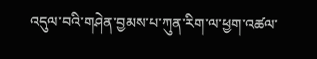འདུལ་བའི་གཤེན་བྱམས་པ་ཀུན་རིག་ལ་ཕྱག་འཚལ་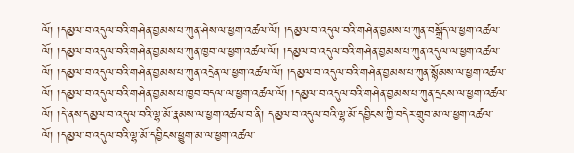ལོ། །དམྱལ་བ་འདུལ་བའི་གཤེན་བྱམས་པ་ཀུན་ཤེས་ལ་ཕྱག་འཚལ་ལོ། །དམྱལ་བ་འདུལ་བའི་གཤེན་བྱམས་པ་ཀུན་བསྒྲོད་ལ་ཕྱག་འཚལ་ལོ། །དམྱལ་བ་འདུལ་བའི་གཤེན་བྱམས་པ་ཀུན་ཁྱབ་ལ་ཕྱག་འཚལ་ལོ། །དམྱལ་བ་འདུལ་བའི་གཤེན་བྱམས་པ་ཀུན་འདུལ་ལ་ཕྱག་འཚལ་ལོ། །དམྱལ་བ་འདུལ་བའི་གཤེན་བྱམས་པ་ཀུན་འདྲེན་ལ་ཕྱག་འཚལ་ལོ། །དམྱལ་བ་འདུལ་བའི་གཤེན་བྱམས་པ་ཀུན་སྙོམས་ལ་ཕྱག་འཚལ་ལོ། །དམྱལ་བ་འདུལ་བའི་གཤེན་བྱམས་པ་ཁྱབ་བདལ་ལ་ཕྱག་འཚལ་ལོ། །དམྱལ་བ་འདུལ་བའི་གཤེན་བྱམས་པ་ཀུན་དྲངས་ལ་ཕྱག་འཚལ་ལོ། །དེ་ནས་དམྱལ་བ་འདུལ་བའི་ལྷ་མོ་རྣམས་ལ་ཕྱག་འཚལ་བ་ནི། དམྱལ་བ་འདུལ་བའི་ལྷ་མོ་དབྱིངས་ཀྱི་བདེར་གྲུབ་མ་ལ་ཕྱག་འཚལ་ལོ། །དམྱལ་བ་འདུལ་བའི་ལྷ་མོ་དབྱིངས་ཕྱུག་མ་ལ་ཕྱག་འཚལ་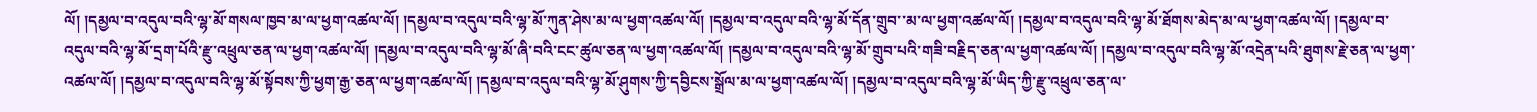ལོ། །དམྱལ་བ་འདུལ་བའི་ལྷ་མོ་གསལ་ཁྱབ་མ་ལ་ཕྱག་འཚལ་ལོ། །དམྱལ་བ་འདུལ་བའི་ལྷ་མོ་ཀུན་ཤེས་མ་ལ་ཕྱག་འཚལ་ལོ། །དམྱལ་བ་འདུལ་བའི་ལྷ་མོ་དོན་གྲུབ་་མ་ལ་ཕྱག་འཚལ་ལོ། །དམྱལ་བ་འདུལ་བའི་ལྷ་མོ་ཐོགས་མེད་མ་ལ་ཕྱག་འཚལ་ལོ། །དམྱལ་བ་འདུལ་བའི་ལྷ་མོ་དྲག་པོའི་རྫུ་འཕྲུལ་ཅན་ལ་ཕྱག་འཚལ་ལོ། །དམྱལ་བ་འདུལ་བའི་ལྷ་མོ་ཞི་བའི་ངང་ཚུལ་ཅན་ལ་ཕྱག་འཚལ་ལོ། །དམྱལ་བ་འདུལ་བའི་ལྷ་མོ་གྲུབ་པའི་གཟི་བརྗིད་ཅན་ལ་ཕྱག་འཚལ་ལོ། །དམྱལ་བ་འདུལ་བའི་ལྷ་མོ་འདྲེན་པའི་ཐུགས་རྗེ་ཅན་ལ་ཕྱག་འཚལ་ལོ། །དམྱལ་བ་འདུལ་བའི་ལྷ་མོ་སྟོབས་ཀྱི་ཕྱག་རྒྱ་ཅན་ལ་ཕྱག་འཚལ་ལོ། །དམྱལ་བ་འདུལ་བའི་ལྷ་མོ་ཤུགས་ཀྱི་དབྱིངས་སྒྲོལ་མ་ལ་ཕྱག་འཚལ་ལོ། །དམྱལ་བ་འདུལ་བའི་ལྷ་མོ་ཡིད་ཀྱི་རྫུ་འཕྲུལ་ཅན་ལ་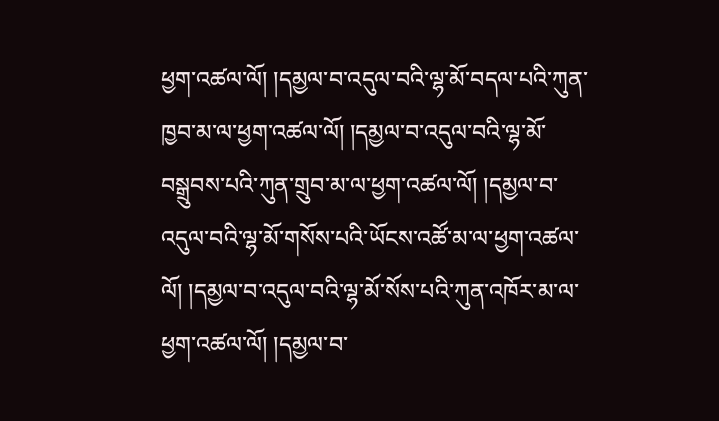ཕྱག་འཚལ་ལོ། །དམྱལ་བ་འདུལ་བའི་ལྷ་མོ་བདལ་པའི་ཀུན་ཁྱབ་མ་ལ་ཕྱག་འཚལ་ལོ། །དམྱལ་བ་འདུལ་བའི་ལྷ་མོ་བསྒྲུབས་པའི་ཀུན་གྲུབ་མ་ལ་ཕྱག་འཚལ་ལོ། །དམྱལ་བ་འདུལ་བའི་ལྷ་མོ་གསོས་པའི་ཡོངས་འཚོ་མ་ལ་ཕྱག་འཚལ་ལོ། །དམྱལ་བ་འདུལ་བའི་ལྷ་མོ་སོས་པའི་ཀུན་འཁོར་མ་ལ་ཕྱག་འཚལ་ལོ། །དམྱལ་བ་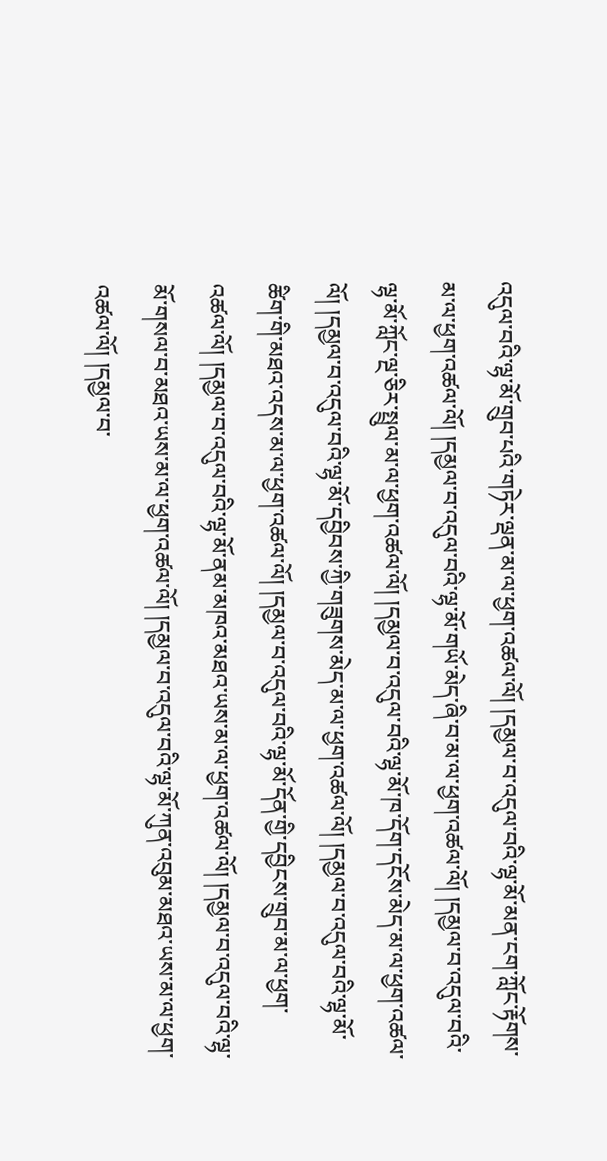འདུལ་བའི་ལྷ་མོ་གྲུབ་པའི་གཏེར་ལྡན་མ་ལ་ཕྱག་འཚལ་ལོ། །དམྱལ་བ་འདུལ་བའི་ལྷ་མོ་མན་ངག་ཀློང་རྟོགས་མ་ལ་ཕྱག་འཚལ་ལོ། །དམྱལ་བ་འདུལ་བའི་ལྷ་མོ་གཡོ་མེད་ཞི་བ་མ་ལ་ཕྱག་འཚལ་ལོ། །དམྱལ་བ་འདུལ་བའི་ལྷ་མོ་ཀློང་ལྔ་ཅིར་སྤྲུལ་མ་ལ་ཕྱག་འཚལ་ལོ། །དམྱལ་བ་འདུལ་བའི་ལྷ་མོ་ཁ་དོག་དངོས་མེད་མ་ལ་ཕྱག་འཚལ་ལོ། །དམྱལ་བ་འདུལ་བའི་ལྷ་མོ་དབྱིབས་ཀྱི་གཟུགས་མེད་མ་ལ་ཕྱག་འཚལ་ལོ། །དམྱལ་བ་འདུལ་བའི་ལྷ་མོ་ཚིག་གི་མཐའ་འདས་མ་ལ་ཕྱག་འཚལ་ལོ། །དམྱལ་བ་འདུལ་བའི་ལྷ་མོ་དོན་གྱི་དབྱིངས་གྲུབ་མ་ལ་ཕྱག་འཚལ་ལོ། །དམྱལ་བ་འདུལ་བའི་ལྷ་མོ་ནམ་མཁའ་མཐའ་ཡས་མ་ལ་ཕྱག་འཚལ་ལོ། །དམྱལ་བ་འདུལ་བའི་ལྷ་མོ་གསལ་བ་མཐའ་ཡས་མ་ལ་ཕྱག་འཚལ་ལོ། །དམྱལ་བ་འདུལ་བའི་ལྷ་མོ་ཀུན་འབུམ་མཐའ་ཡས་མ་ལ་ཕྱག་འཚལ་ལོ། །དམྱལ་བ་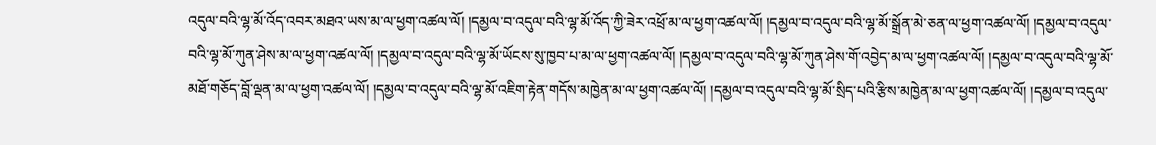འདུལ་བའི་ལྷ་མོ་འོད་འབར་མཐའ་ཡས་མ་ལ་ཕྱག་འཚལ་ལོ། །དམྱལ་བ་འདུལ་བའི་ལྷ་མོ་འོད་ཀྱི་ཟེར་འཕྲོ་མ་ལ་ཕྱག་འཚལ་ལོ། །དམྱལ་བ་འདུལ་བའི་ལྷ་མོ་སྒྲོན་མེ་ཅན་ལ་ཕྱག་འཚལ་ལོ། །དམྱལ་བ་འདུལ་བའི་ལྷ་མོ་ཀུན་ཤེས་མ་ལ་ཕྱག་འཚལ་ལོ། །དམྱལ་བ་འདུལ་བའི་ལྷ་མོ་ཡོངས་སུ་ཁྱབ་པ་མ་ལ་ཕྱག་འཚལ་ལོ། །དམྱལ་བ་འདུལ་བའི་ལྷ་མོ་ཀུན་ཤེས་གོ་འབྱེད་མ་ལ་ཕྱག་འཚལ་ལོ། །དམྱལ་བ་འདུལ་བའི་ལྷ་མོ་མཐོ་གཅོད་བློ་ལྡན་མ་ལ་ཕྱག་འཚལ་ལོ། །དམྱལ་བ་འདུལ་བའི་ལྷ་མོ་འཇིག་རྟེན་གདོས་མཁྱེན་མ་ལ་ཕྱག་འཚལ་ལོ། །དམྱལ་བ་འདུལ་བའི་ལྷ་མོ་སྲིད་པའི་རྩིས་མཁྱེན་མ་ལ་ཕྱག་འཚལ་ལོ། །དམྱལ་བ་འདུལ་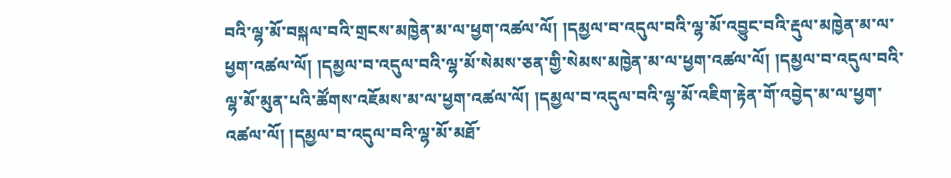བའི་ལྷ་མོ་བསྐལ་བའི་གྲངས་མཁྱེན་མ་ལ་ཕྱག་འཚལ་ལོ། །དམྱལ་བ་འདུལ་བའི་ལྷ་མོ་འབྱུང་བའི་རྡུལ་མཁྱེན་མ་ལ་ཕྱག་འཚལ་ལོ། །དམྱལ་བ་འདུལ་བའི་ལྷ་མོ་སེམས་ཅན་གྱི་སེམས་མཁྱེན་མ་ལ་ཕྱག་འཚལ་ལོ། །དམྱལ་བ་འདུལ་བའི་ལྷ་མོ་མུན་པའི་ཚོགས་འཇོམས་མ་ལ་ཕྱག་འཚལ་ལོ། །དམྱལ་བ་འདུལ་བའི་ལྷ་མོ་འཇིག་རྟེན་གོ་འབྱེད་མ་ལ་ཕྱག་འཚལ་ལོ། །དམྱལ་བ་འདུལ་བའི་ལྷ་མོ་མཐོ་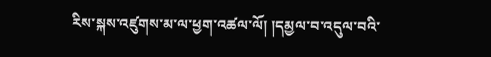རིས་སྐས་འཛུགས་མ་ལ་ཕྱག་འཚལ་ལོ། །དམྱལ་བ་འདུལ་བའི་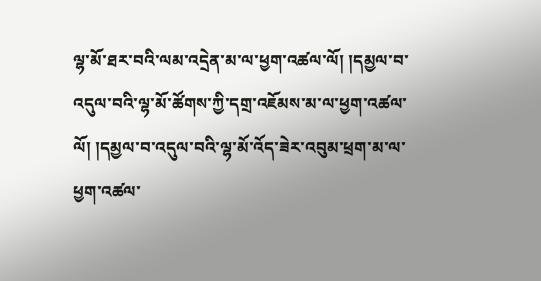ལྷ་མོ་ཐར་བའི་ལམ་འདྲེན་མ་ལ་ཕྱག་འཚལ་ལོ། །དམྱལ་བ་འདུལ་བའི་ལྷ་མོ་ཚོགས་ཀྱི་དགྲ་འཇོམས་མ་ལ་ཕྱག་འཚལ་ལོ། །དམྱལ་བ་འདུལ་བའི་ལྷ་མོ་འོད་ཟེར་འབུམ་ཕྲག་མ་ལ་ཕྱག་འཚལ་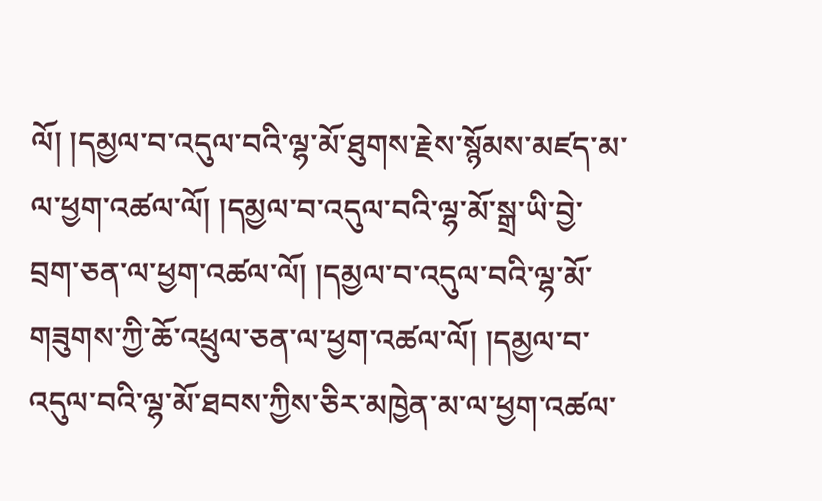ལོ། །དམྱལ་བ་འདུལ་བའི་ལྷ་མོ་ཐུགས་རྗེས་སྙོམས་མཛད་མ་ལ་ཕྱག་འཚལ་ལོ། །དམྱལ་བ་འདུལ་བའི་ལྷ་མོ་སྒྲ་ཡི་བྱེ་བྲག་ཅན་ལ་ཕྱག་འཚལ་ལོ། །དམྱལ་བ་འདུལ་བའི་ལྷ་མོ་གཟུགས་ཀྱི་ཆོ་འཕྲུལ་ཅན་ལ་ཕྱག་འཚལ་ལོ། །དམྱལ་བ་འདུལ་བའི་ལྷ་མོ་ཐབས་ཀྱིས་ཅིར་མཁྱེན་མ་ལ་ཕྱག་འཚལ་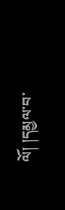ལོ། །དམྱལ་བ་